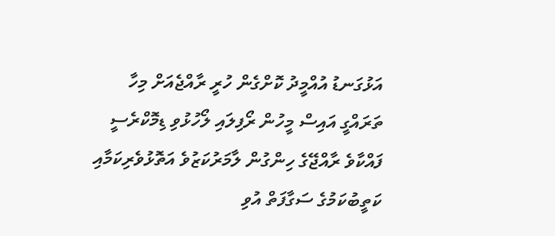އަޅުގަނޑު އުއްމީދު ކޮށްގެން ހުރީ ރާއްޖެއަށް މިހާ ތަރައްގީ އައިސް މީހުން ރޯފިލައި ލޯހުޅުވި ޑިމޮކްރެސީ ފައްކާވެ ރާއްޖޭގެ ހިންގުން ލާމަރުކަޒުވެ އަތޮޅުވެރިކަމާއި ކަތީބުކަމުގެ ސަގާފަތް އުވި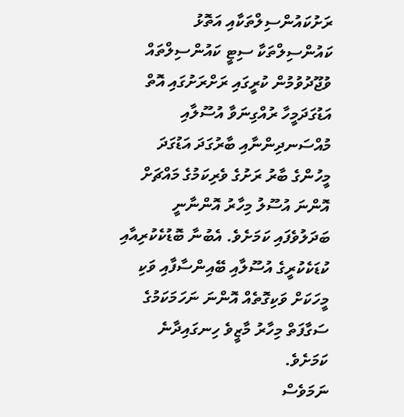ރަށުކައުންސިލްތަކާއި އަތޮޅު ކައުންސިލްތަކާ ސިޓީ ކައުންސިލްތައް ވުޖޫދުވުމުން ކުރީގައި ރަށްރަށުގައި އޮތް އަޑުގަދަމީހާ ރުއްގިނަވާ އުސޫލާއި މުއްސަނދިންނާއި ބާރުގަދަ އަޑުގަދަ މީހުންގެ ބާރު ރަށުގެ ވެރިކަމުގެ މައްޗަށް އޮންނަ އުސޫލު މިހާރު އޮންނާނީ ބަދަލުވެފައި ކަމަށެވެ. އެބުނާ ބޮޑުކެކުރިއާއި ކުޑަކެކުރީގެ އުސޫލާއި ބޭއިންސާފާއި ވަކި މީހަކަށް ވަކިގޮތެއް އޮންނަ ނަހަމަކަމުގެ ސަގާފަތް މިހާރު މާޒީވެ ހިނގައިދާނެ ކަމަށެވެ.
ނަމަވެސް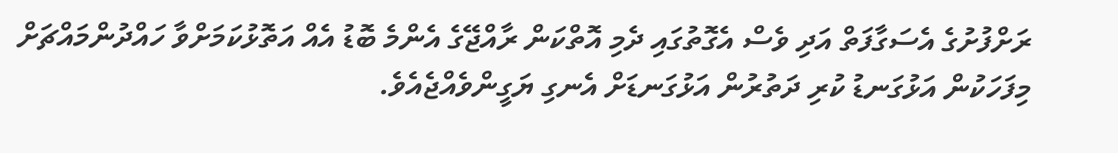ރަށްފުށުގެ އެސަގާފަތް އަދި ވެސް އެގޮތުގައި ދެމި އޮތްކަން ރާއްޖޭގެ އެންމެ ބޮޑު އެއް އަތޮޅުކަމަށްވާ ހައްދުންމައްޗަށް މިފަހަކުން އަޅުގަނޑު ކުރި ދަތުރުން އަޅުގަނޑަށް އެނގި ޔަގީންވެއްޖެއެވެ.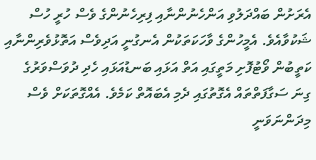އެރަށުން ބައްދަލުވި އަންހެނުންނާއި ފިރިހެނުންގެ ވެސް ހުރީ ހުސް ޝަކުވާއެވެ. އެމީހުންގެ ވާހަކަތަކުން އެނގުނީ އަދިވެސް އަތޮޅުވެރިންނާއި ކަތީބުން ވޯޓުފޮށި މަތީގައި އަތް އަޅައި ބަނޑުއަޅައި ހެދި ދުވަސްވަރުގެ ގިނަ ސަގާފަތްތައް އެގޮތުގައި ދެމި އެބައޮތް ކަމެވެ. އެއްގޮތަކަށް ވެސް މިދަންނަވަނީ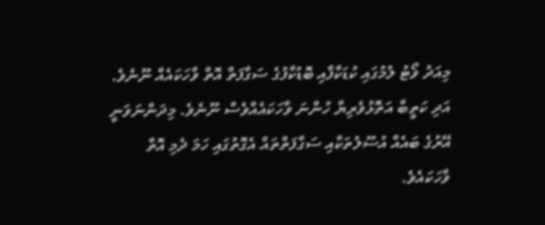މިއަދު ވޯޓު ލުމުގައި ކުޑަކާފާއި ބޮޑުކާފުގެ ސަގާފަތް އޮތް ވާހަކައެއް ނޫނެވެ. އަދި ކަތީބާ އަތޮޅުވެރިޔާ ހުންނަ ވާހަކައެއްވެސް ނޫނެވެ. މިދަންނަވަނީ އޭރުގެ ބައެއް އުސޫލުތަކާއި ސަގާފަތްތައް އެގޮތުގައި ހަމަ ދެމި އޮތް ވާހަކައެވެ.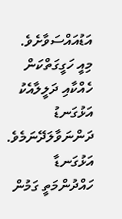އަޑުއައްސަވާށެވެ. މިއީ ހަގީގަތްކަން ހެއްކާއި ދަލީލާއެކު އަޅުގަނޑު ދަންނަވާލަދޭނަމެވެ.
އަޅުގަނޑާ ހައްދުންމަތީ ގަމުން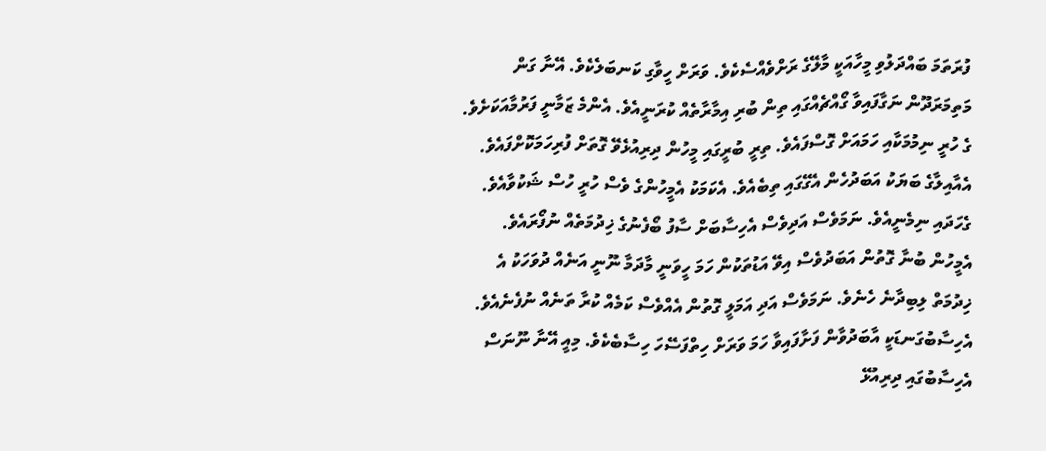ފުރަތަމަ ބައްދަލުވި މީހާއަކީ މާލޭގެ ރަށްވެއްސެކެވެ. ވަރަށް ހީވާގި ކަނބަލެކެވެ. އޭނާ ގަން މަތިމަރަދޫން ނަގާފައިވާ ގޯއްޗެއްގައި ތިން ބުރި އިމާރާތެއް ކުރަނީއެވެ. އެންމެ ޒަމާނީ ފަރުމާއަކަށެވެ. ގެ ހުރީ ނިމުމަކާއި ހަމައަށް ގޮސްފައެވެ. ތިރީ ބުރީގައި މީހުން ދިރިއުޅެވޭ ގޮތަށް ފުރިހަމަކޮށްފައެވެ. އެއާއިލާގެ ބަޔަކު އަބަދުހެން އެގޭގައި ތިބެއެވެ. އެކަމަކު އެމީހުންގެ ވެސް ހުރީ ހުސް ޝަކުވާއެވެ. ގެހަދައި ނިމެނީއެވެ. ނަމަވެސް އަދިވެސް އެހިސާބަށް ސާފު ބޯފެނުގެ ޚިދުމަތެއް ނުފޯރައެވެ. އެމީހުން ބުނާ ގޮތުން އަބަދުވެސް އިވޭ އަޑުތަކުން ހަމަ ހީވަނީ މާދަމާ ނޫނީ އަނެއް ދުވަހަކު އެ ޚިދުމަތް ލިބިދާނެ ހެނެވެ. ނަމަވެސް އަދި އަމަލީ ގޮތުން އެއްވެސް ކަމެއް ކުރާ ތަނެއް ނުފެނެއެވެ. އެހިސާބުގަނޑަކީ އާބަދުވާން ފަށާފައިވާ ހަމަ ވަރަށް ހިތްފަސޭހަ ހިސާބެކެވެ. މިއީ އޭނާ ނޫނަސް އެހިސާބުގައި ދިރިއުޅޭ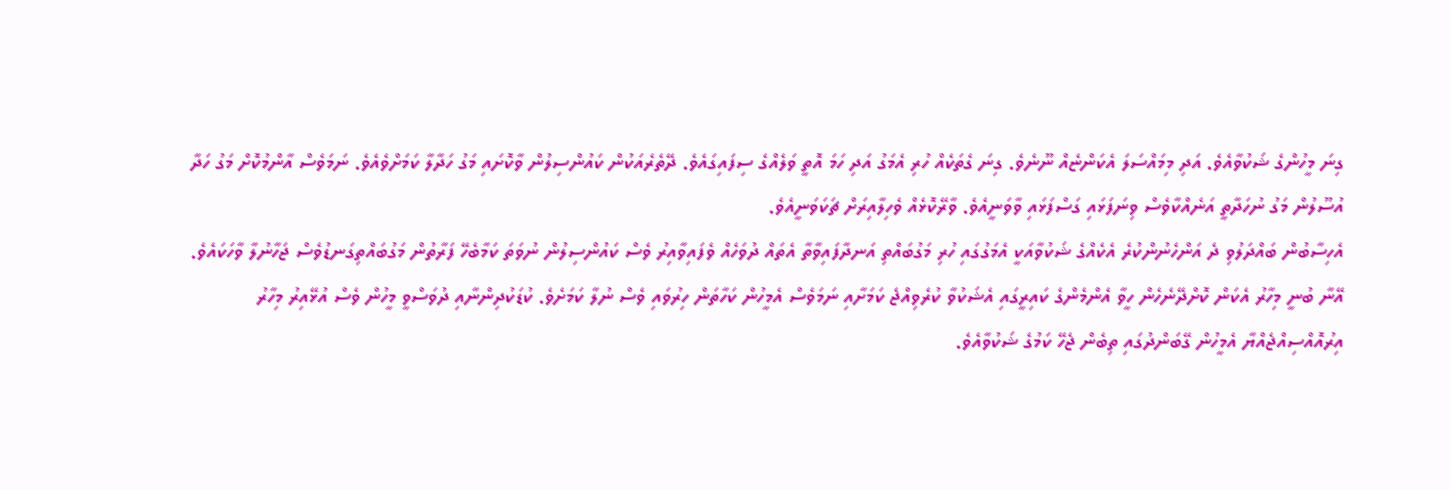ގިނަ މީހުންގެ ޝަކުވާއެވެ. އަދި މިމައްސަލަ އެކަންޏެއް ނޫނެވެ. ގިނަ ގެތަކެއް ހުރި އެމަގު އަދި ހަމަ އޮތީ ވަލެއްގެ ސިފައިގައެވެ. ދޭތެރެއަކުން ކައުންސިލުން ވާކޮށައި މަގު ހަދާލާ ކަމަށްވެއެވެ. ނަމަވެސް އާންމުކޮށް މަގު ހަދާ އުސޫލުން މަގު ނުހަދާތީ އަނެއްކާވެސް ވިނަފަޅައި ގަސްފަޅައި ވާވަނީއެވެ. ވާރޭކޮޅެއް ވެހިލާއިރަށް ޗަކަވަނީއެވެ.
އެހިސާބުން ބައްދަލުވި ދެ އަންހެނުންކުރެ އެކެއްގެ ޝަކުވާއަކީ އެމަގުގައި ހުރި މަގުބައްތި އަނދާފައިވާތާ އެތައް ދުވަހެއް ވެފައިވާއިރު ވެސް ކައުންސިލުން ނުވަތަ ކަމާބެހޭ ފަރާތުން މަގުބައްތިގަނޑުވެސް ޖަހާނުލާ ވާހަކައެވެ. އޭނާ ބުނީ މިހާރު އެކަން ކޮށްދޭނެހެން ހީވާ އެންމެންގެ ކައިރީގައި އެޝަކުވާ ކުރެވިއްޖެ ކަމަށާއި ނަމަވެސް އެމީހުން ކަހާތަން ހިރުވައި ވެސް ނުލާ ކަމަށެވެ. ކުޑަކުދިންނާއި ދުވަސްވީ މީހުން ވެސް އުޅޭއިރު މިހާރު އިރުއޮއްސިއްޖެއްޔާ އެމީހުން ގޭބަންދުގައި ތިބެން ޖެހޭ ކަމުގެ ޝަކުވާއެވެ.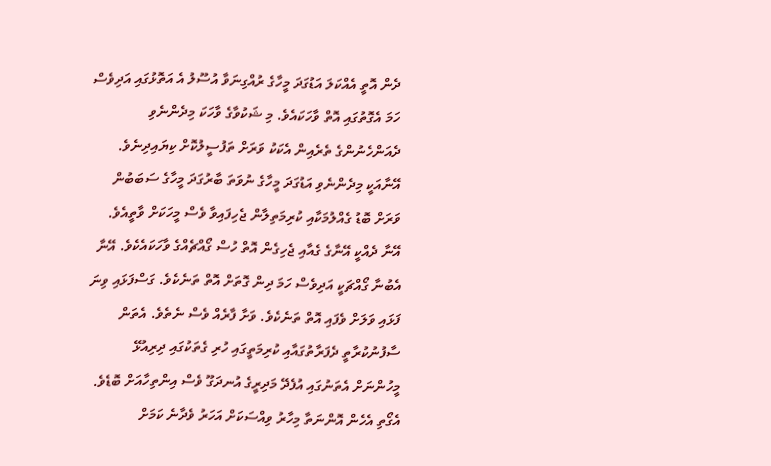ދެން އޮތީ އެއްކަލަ އަޑުގަދަ މީހާގެ ރުއްގިނަވާ އުސޫލު އެ އަތޮޅުގައި އަދިވެސް ހަމަ އެގޮތުގައި އޮތް ވާހަކައެވެ. މި ޝަކުވާގެ ވާހަކަ މިދެންނެވި ދެއަންހެނުންގެ ތެރެއިން އެކަކު ވަރަށް ތަފުސީލުކޮށް ކިޔައިދިނެވެ. އޭނާއަކީ މިދެންނެވި އަޑުގަދަ މީހާގެ ނުވަތަ ބާރުގަދަ މީހާގެ ސަބަބުން ވަރަށް ބޮޑު ގެއްލުމަކާއި ކުރިމަތިލާން ޖެހިފައިވާ ވެސް މީހަކަށް ވާތީއެވެ.
އޭނާ ދެއްކީ އޭނާގެ ގެއާއި ޖެހިގެން އޮތް ހުސް ގޯއްޗެއްގެ ވާހަކައެކެވެ. އޭނާ އެބުނާ ގޯއްޗަކީ އަދިވެސް ހަމަ ދިން ގޮތަށް އޮތް ތަނެކެވެ. ގަސްފަޅައި ވިނަ ފަޅައި ވަލަށް ވެފައި އޮތް ތަނެކެވެ. ވަށާ ފާރެއް ވެސް ނެތެވެ. އެތަން ސާފުނުކުރާތީ ދެފަރާތުގައާއި ކުރިމަތީގައި ހުރި ގެތަކުގައި ދިރިއުޅޭ މީހުންނަށް އެތަނުގައި އުފެދޭ މަދިރީގެ އުނދަގޫ ވެސް އިންތިހާއަށް ބޮޑެވެ. އެގޯތި އެހެން އޮންނަތާ މިހާރު ވިއްސަކަށް އަހަރު ވެދާނެ ކަމަށް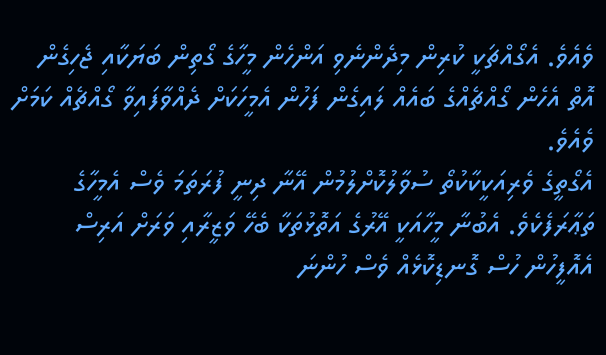ވެއެވެ. އެގޯއްޗަކީ ކުރިން މިދެންނެވި އަންހެން މީހާގެ ގޯތިން ބަޔަކާއި ޖެހިގެން އޮތް އެހެން ގޯއްޗެއްގެ ބައެއް ލައިގެން ފަހުން އެމީހަކަށް ދެއްވާފައިވާ ގޯއްޗެއް ކަމަށް ވެއެވެ.
އެގޯތީގެ ވެރިއަކީކާކުތޯ ސުވާލުކޮށްލުމުން އޭނާ ދިނީ ފުރަތަމަ ވެސް އެމީހާގެ ތަޢާރަފެކެވެ. އެބުނާ މީހާއަކީ އޭރުގެ އަތޮޅުތަކާ ބެހޭ ވަޒީރާއި ވަރަށް އަރިސް އެއޮފީހުން ހުސް ގޮނޑިކޮޅެއް ވެސް ހުންނަ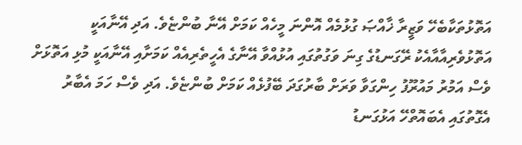އަތޮޅުތަކާބެހޭ ވަޒީރާ ޚާއްޞަ ގުޅުމެއް އޮންނަ މީހެއް ކަމަށް އޭނާ ބުންޏެވެ. އަދި އޭނާއަކީ އަތޮޅުވެރިއާއާއެކު ރޭގަނޑުގެ ގިނަ ވަގުތުގައި އުޅުއްވާ އޭނާގެ އެހީތެރިއެއް ކަމަށާއި އޭނާއަކީ މުޅި އަތޮޅަށް ވެސް އަމުރު މައުރޫފު ހިންގަވާ ވަރަށް ބާރުގަދަ ބޭފުޅެއް ކަމަށް ބުންޏެވެ. އަދި ވެސް ހަމަ އެބާރު އެގޮތުގައި އެބައޮތްހޭ އަޅުގަނޑު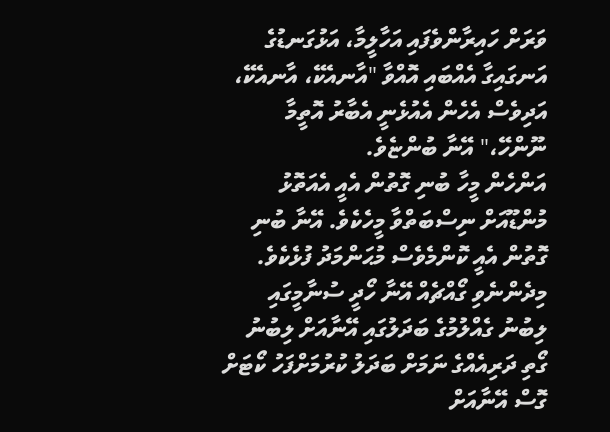ވަރަށް ހައިރާންވެފައި އަހާލީމާ، އަޅުގަނޑުގެ އަނގައިގާ އެއްބައި އޮއްވާ "އާނއެކޭ، އާނއެކޭ، އަދިވެސް އެހެން އެއުޅެނީ އެބާރު އޮތީމާ ނޫންހޭ،" އޭނާ ބުންޏެވެ.
އަންހެން މީހާ ބުނި ގޮތުން އެއީ އެއަތޮޅު މުންޑޫއަށް ނިސްބަތްވާ މީހެކެވެ. އޭނާ ބުނި ގޮތުން އެއީ ކޮންމެވެސް މުޙަންމަދު ފުޅެކެވެ. މިދެންނެވި ގޯއްޗެއް އޭނާ ހޯދީ ސުނާމީގައި ލިބުނު ގެއްލުމުގެ ބަދަލުގައި އޭނާއަށް ލިބުނު ގޯތި ދަރިއެއްގެ ނަމަށް ބަދަލު ކުރުމަށްފަހު ކޯޓަށް ގޮސް އޭނާއަށް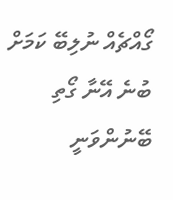ގޯއްޗެއް ނުލިބޭ ކަމަށް ބުނެ އޭނާ ގޯތި ބޭނުންވަނީ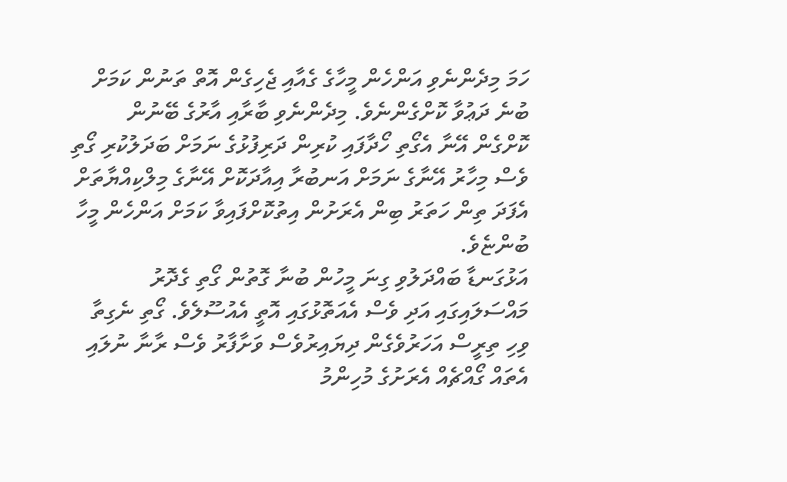ހަމަ މިދެންނެވި އަންހެން މީހާގެ ގެއާއި ޖެހިގެން އޮތް ތަނުން ކަމަށް ބުނެ ދަޢުވާ ކޮށްގެންނެވެ. މިދެންނެވި ބާރާއި އާރުގެ ބޭނުން ކޮށްގެން އޭނާ އެގޯތި ހޯދާފައި ކުރިން ދަރިފުޅުގެ ނަމަށް ބަދަލުކުރި ގޯތި ވެސް މިހާރު އޭނާގެ ނަމަށް އަނބުރާ އިއާދަކޮށް އޭނާގެ މިލްކިއްޔާތަށް އެފަދަ ތިން ހަތަރު ބިން އެރަށުން އިތުކޮށްފައިވާ ކަމަށް އަންހެން މީހާ ބުންޏެވެ.
އަޅުގަނޑާ ބައްދަލުވި ގިނަ މީހުން ބުނާ ގޮތުން ގޯތި ގެދޮރު މައްސަލައިގައި އަދި ވެސް އެއަތޮޅުގައި އޮތީ އެއުސޫލެވެ. ގޯތި ނެގިތާ ވިހި ތިރީސް އަހަރުވެގެން ދިޔައިރުވެސް ވަށާފާރު ވެސް ރާނާ ނުލައި އެތައް ގޯއްޗެއް އެރަށުގެ މުހިންމު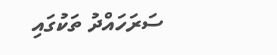ސަރަހައްދު ތަކުގައި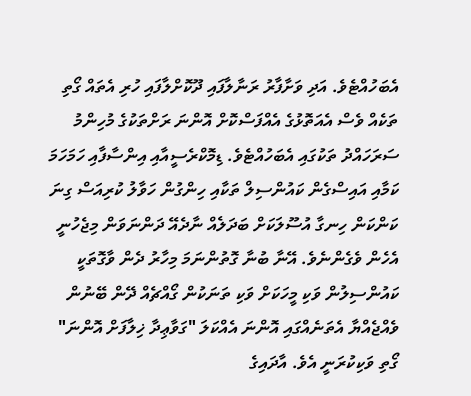އެބަހުއްޓެވެ. އަދި ވަށާފާރު ރަނާލާފައި ދޫކޮށްލާފައި ހުރި އެތައް ގޯތި ތަކެއް ވެސް އެއަތޮޅުގެ އެއްފަސްކޮށް އޮންނަ ރަށްތަކުގެ މުހިންމު ސަރަހައްދު ތަކުގައި އެބަހުއްޓެވެ. ޑިމޮކްރެސީއާއި އިންސާފާއި ހަމަހަމަ ކަމާއި އައިސްގެން ކައުންސިލް ތަކާއި ހިންގުން ހަވާލު ކުރިއަސް ގިނަ ކަންކަން ހިނގާ އުސޫލަކަށް ބަދަލެއް ނާދެއޭ ދަންނަވަން މިޖެހުނީ އެހެން ވެގެންނެވެ. އޭނާ ބުނާ ގޮތުންނަމަ މިހާރު ދެން ވާގޮތަކީ ކައުންސިލުން ވަކި މީހަކަށް ވަކި ތަނަކުން ގޯއްޗެއް ދޭން ބޭނުން ވެއްޖެއްޔާ އެތަނެއްގައި އޮންނަ އެއްކަލަ "ގަވާޢިދާ ޚިލާފަށް އޮންނަ" ގޯތި ވަކިކުރަނީ އެވެ. އާދައިގެ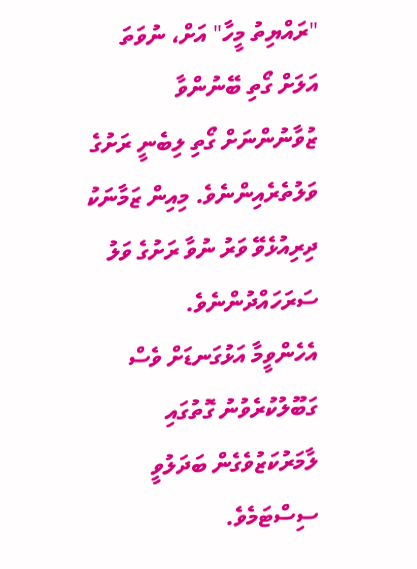"ރައްޔިތު މީހާ" އަށް، ނުވަތަ އަލަށް ގޯތި ބޭނުންވާ ޒުވާނުންނަށް ގޯތި ލިބެނީ ރަށުގެ ވަލުތެރެއިންނެވެ. މިއިން ޒަމާނަކު ދިރިއުޅެވޭ ވަރު ނުވާ ރަށުގެ ވަލު ސަރަހައްދުންނެވެ.
އެހެންވީމާ އަޅުގަނޑަށް ވެސް ގަބޫލުކުރެވުނު ގޮތުގައި ލާމަރުކަޒުވެގެން ބަދަލުވީ ސިސްޓަމެވެ.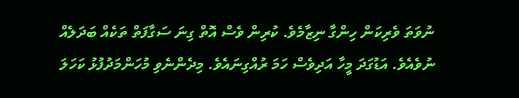ނުވަތަ ވެރިކަން ހިންގާ ނިޒާމެވެ. ކުރިން ވެސް އޮތް ގިނަ ސަގާފަތް ތަކެއް ބަދަލެއް ނުވެއެވެ. އަޑުގަދަ މީހާ އަދިވެސް ހަމަ ރުއްގިނައެވެ. މިދެންނެވި މުހަންމަދުފުޅު ކަހަލަ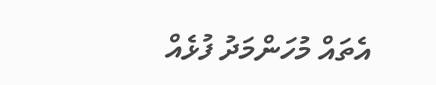އެތައް މުހަންމަދު ފުޅެއް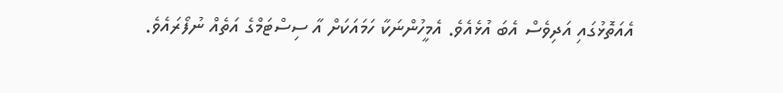އެއަތޮޅުގައި އަދިވެސް އެބަ އުޅެއެވެ. އެމީހުންނަކާ ހަމައަކަށް އާ ސިސްޓަމްގެ އަތެއް ނުފޯރައެވެ.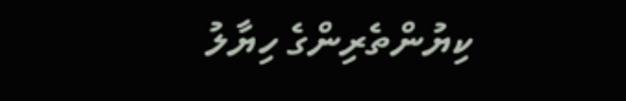ކިޔުންތެރިންގެ ހިޔާލު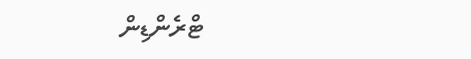ޓްރެންޑިން